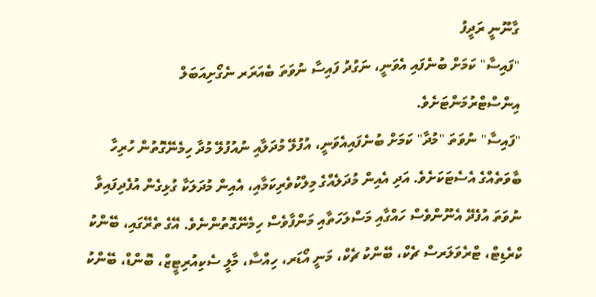ގާނޫނީ ރަދީފު
"ފައިސާ" ކަމަށް ބުނެފައި އެވަނީ، ނަގުދު ފައިސާ ނުވަތަ ބެއަރަރ ނެގޯށިއަބަލް އިންސްޓްރުމަންޓަށެވެ.
"ފައިސާ" ނުވަތަ "މުދާ" ކަމަށް ބުނެފައިއެވަނީ، އުފުލޭ މުދަލާއި ނުއުފުލޭ މުދާ ހިމެނޭގޮތުން ހުރިހާ ބާވަތެއްގެ އެސެޓަކަށެވެ. އަދި އެއިން މުދަލެއްގެ މިލްކުވެރިކަމާއި، އެއިން މުދަލަކާ ގުޅިގެން އުފެދިފައިވާ ނުވަތަ އުފެދޭ އެނޫންވެސް ހައްގާއި މަސްލަހަތާއި މަންފާވެސް ހިމެނޭގޮތުންނެވެ. އޭގެ ތެރޭގައި، ބޭންކު ކްރެޑިޓް، ޓްރެވަލަރސް ޗެކް، ބޭންކު ޗެކް، މަނީ އޯޑަރ، ހިއްސާ، މާލީ ސެކިއުރިޓީޒް، ބޮންޑް، ބޭންކު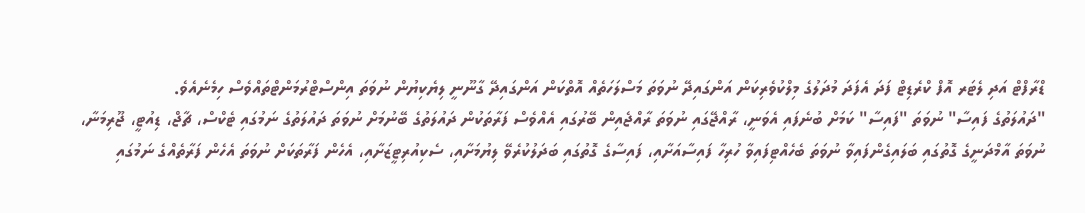ޑްރާފްޓް އަދި ލެޓަރ އޮފް ކްރެޑިޓް ފަދަ އެފަދަ މުދަލުގެ މިލްކުވެރިކަން އަންގައިދޭ ނުވަތަ މަސްލަހަތެއް އޮތްކަން އަންގައިދޭ ގާނޫނީ ލިޔެކިޔުން ނުވަތަ އިންސްޓްރުމަންޓްތައްވެސް ހިމެނެއެވެ.
"ދައުލަތުގެ ފައިސާ" ނުވަތަ "ފައިސާ" ކަމަށް ބުނެފައި އެވަނީ، ރާއްޖޭގައި ނުވަތަ ރާއްޖެއިން ބޭރުގައި އެއްވެސް ފަރާތަކުން ދައުލަތުގެ ބޭނުމަށް ނުވަތަ ދައުލަތުގެ ނަމުގައި ޓެކްސް، ޗާޖް، ޑިއުޓީ، ޖޫރިމަނާ، ނުވަތަ އާމްދަނީގެ ގޮތުގައި ބަލައިގެންފައިވާ ނުވަތަ ބެހެއްޓިފައިވާ ހުރިހާ ފައިސާއަށާއި، ފައިސާގެ ގޮތުގައި ބަދަލުކުރެވޭ ލިޔުމަށާއި، ސެކިއުރިޓީޒަށާއި، އެހެން ފަރާތަކަށް ނުވަތަ އެހެން ފަރާތެއްގެ ނަމުގައި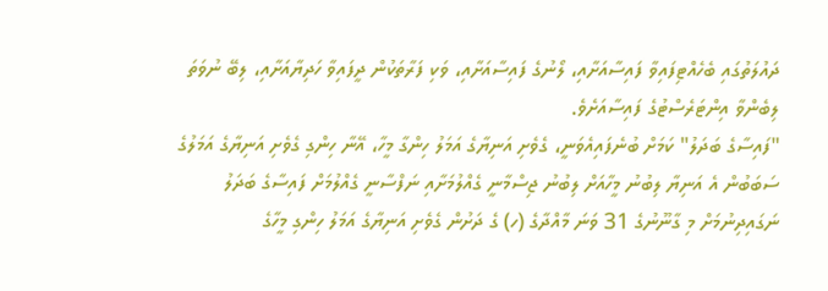ދައުލަތުގައި ބެހެއްޓިފައިވާ ފައިސާއަށާއި، ލޯނުގެ ފައިސާއަށާއި، ވަކި ފަރާތަކުން ދީފައިވާ ހަދިޔާއަށާއި، ލިބޭ ނުވަތަ ލިބެންވާ އިންޓަރެސްޓުގެ ފައިސާއަށެވެ.
"ފައިސާގެ ބަދަލު" ކަމަށް ބުނެފައިއެވަނީ، ގެވެށި އަނިޔާގެ އަމަލު ހިންގާ މީހާ، އޭނާ ހިންގި ގެވެށި އަނިޔާގެ އަމަލުގެ ސަބަބުން އެ އަނިޔާ ލިބުނު މީހާއަށް ލިބުނު ޖިސްމާނީ ގެއްލުމަށާއި ނަފްސާނީ ގެއްލުމަށް ފައިސާގެ ބަދަލު ނަގައިދިނުމަށް މި ގާނޫނުގެ 31 ވަނަ މާއްދާގެ (ހ) ގެ ދަށުން ގެވެށި އަނިޔާގެ އަމަލު ހިންގި މީހާގެ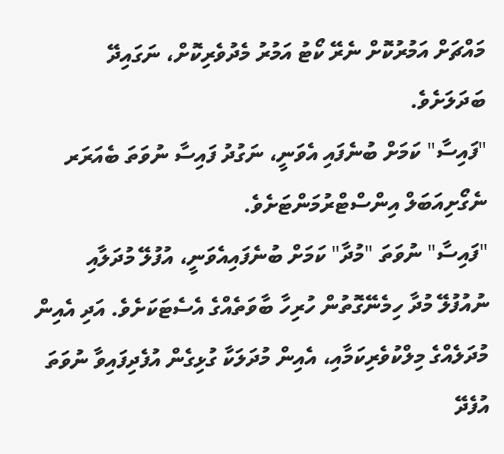މައްޗަށް އަމުރުކޮށް ނެރޭ ކޯޓު އަމުރު މެދުވެރިކޮށް، ނަގައިދޭ ބަދަލަށެވެ.
"ފައިސާ" ކަމަށް ބުނެފައި އެވަނީ، ނަގުދު ފައިސާ ނުވަތަ ބެއަރަރ ނެގޯށިއަބަލް އިންސްޓްރުމަންޓަށެވެ.
"ފައިސާ" ނުވަތަ "މުދާ" ކަމަށް ބުނެފައިއެވަނީ، އުފުލޭ މުދަލާއި ނުއުފުލޭ މުދާ ހިމެނޭގޮތުން ހުރިހާ ބާވަތެއްގެ އެސެޓަކަށެވެ. އަދި އެއިން މުދަލެއްގެ މިލްކުވެރިކަމާއި، އެއިން މުދަލަކާ ގުޅިގެން އުފެދިފައިވާ ނުވަތަ އުފެދޭ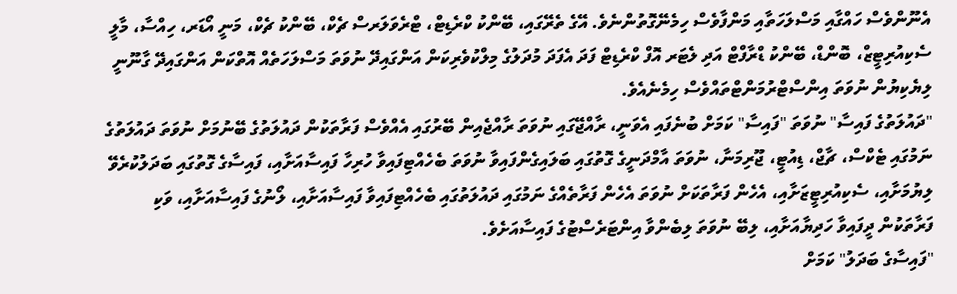އެނޫންވެސް ހައްގާއި މަސްލަހަތާއި މަންފާވެސް ހިމެނޭގޮތުންނެވެ. އޭގެ ތެރޭގައި، ބޭންކު ކްރެޑިޓް، ޓްރެވަލަރސް ޗެކް، ބޭންކު ޗެކް، މަނީ އޯޑަރ، ހިއްސާ، މާލީ ސެކިއުރިޓީޒް، ބޮންޑް، ބޭންކު ޑްރާފްޓް އަދި ލެޓަރ އޮފް ކްރެޑިޓް ފަދަ އެފަދަ މުދަލުގެ މިލްކުވެރިކަން އަންގައިދޭ ނުވަތަ މަސްލަހަތެއް އޮތްކަން އަންގައިދޭ ގާނޫނީ ލިޔެކިޔުން ނުވަތަ އިންސްޓްރުމަންޓްތައްވެސް ހިމެނެއެވެ.
"ދައުލަތުގެ ފައިސާ" ނުވަތަ "ފައިސާ" ކަމަށް ބުނެފައި އެވަނީ، ރާއްޖޭގައި ނުވަތަ ރާއްޖެއިން ބޭރުގައި އެއްވެސް ފަރާތަކުން ދައުލަތުގެ ބޭނުމަށް ނުވަތަ ދައުލަތުގެ ނަމުގައި ޓެކްސް، ޗާޖް، ޑިއުޓީ، ޖޫރިމަނާ، ނުވަތަ އާމްދަނީގެ ގޮތުގައި ބަލައިގެންފައިވާ ނުވަތަ ބެހެއްޓިފައިވާ ހުރިހާ ފައިސާއަށާއި، ފައިސާގެ ގޮތުގައި ބަދަލުކުރެވޭ ލިޔުމަށާއި، ސެކިއުރިޓީޒަށާއި، އެހެން ފަރާތަކަށް ނުވަތަ އެހެން ފަރާތެއްގެ ނަމުގައި ދައުލަތުގައި ބެހެއްޓިފައިވާ ފައިސާއަށާއި، ލޯނުގެ ފައިސާއަށާއި، ވަކި ފަރާތަކުން ދީފައިވާ ހަދިޔާއަށާއި، ލިބޭ ނުވަތަ ލިބެންވާ އިންޓަރެސްޓުގެ ފައިސާއަށެވެ.
"ފައިސާގެ ބަދަލު" ކަމަށް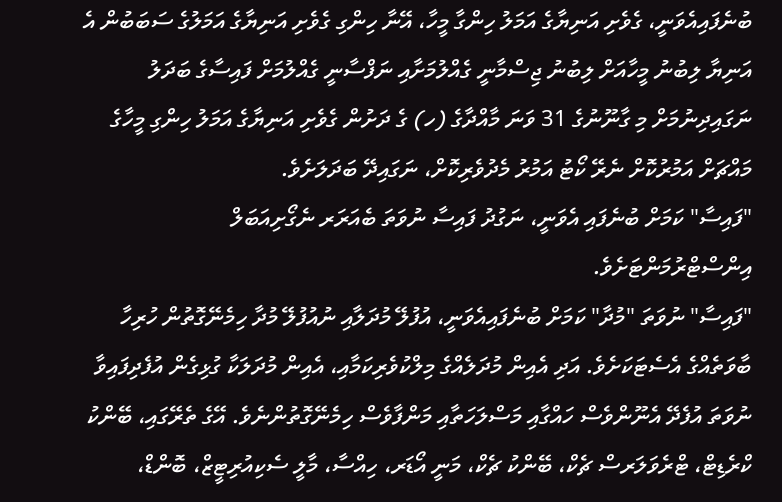ބުނެފައިއެވަނީ، ގެވެށި އަނިޔާގެ އަމަލު ހިންގާ މީހާ، އޭނާ ހިންގި ގެވެށި އަނިޔާގެ އަމަލުގެ ސަބަބުން އެ އަނިޔާ ލިބުނު މީހާއަށް ލިބުނު ޖިސްމާނީ ގެއްލުމަށާއި ނަފްސާނީ ގެއްލުމަށް ފައިސާގެ ބަދަލު ނަގައިދިނުމަށް މި ގާނޫނުގެ 31 ވަނަ މާއްދާގެ (ހ) ގެ ދަށުން ގެވެށި އަނިޔާގެ އަމަލު ހިންގި މީހާގެ މައްޗަށް އަމުރުކޮށް ނެރޭ ކޯޓު އަމުރު މެދުވެރިކޮށް، ނަގައިދޭ ބަދަލަށެވެ.
"ފައިސާ" ކަމަށް ބުނެފައި އެވަނީ، ނަގުދު ފައިސާ ނުވަތަ ބެއަރަރ ނެގޯށިއަބަލް އިންސްޓްރުމަންޓަށެވެ.
"ފައިސާ" ނުވަތަ "މުދާ" ކަމަށް ބުނެފައިއެވަނީ، އުފުލޭ މުދަލާއި ނުއުފުލޭ މުދާ ހިމެނޭގޮތުން ހުރިހާ ބާވަތެއްގެ އެސެޓަކަށެވެ. އަދި އެއިން މުދަލެއްގެ މިލްކުވެރިކަމާއި، އެއިން މުދަލަކާ ގުޅިގެން އުފެދިފައިވާ ނުވަތަ އުފެދޭ އެނޫންވެސް ހައްގާއި މަސްލަހަތާއި މަންފާވެސް ހިމެނޭގޮތުންނެވެ. އޭގެ ތެރޭގައި، ބޭންކު ކްރެޑިޓް، ޓްރެވަލަރސް ޗެކް، ބޭންކު ޗެކް، މަނީ އޯޑަރ، ހިއްސާ، މާލީ ސެކިއުރިޓީޒް، ބޮންޑް،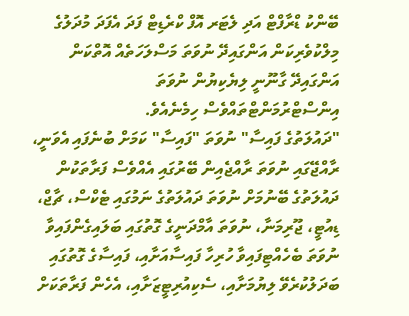ބޭންކު ޑްރާފްޓް އަދި ލެޓަރ އޮފް ކްރެޑިޓް ފަދަ އެފަދަ މުދަލުގެ މިލްކުވެރިކަން އަންގައިދޭ ނުވަތަ މަސްލަހަތެއް އޮތްކަން އަންގައިދޭ ގާނޫނީ ލިޔެކިޔުން ނުވަތަ އިންސްޓްރުމަންޓްތައްވެސް ހިމެނެއެވެ.
"ދައުލަތުގެ ފައިސާ" ނުވަތަ "ފައިސާ" ކަމަށް ބުނެފައި އެވަނީ، ރާއްޖޭގައި ނުވަތަ ރާއްޖެއިން ބޭރުގައި އެއްވެސް ފަރާތަކުން ދައުލަތުގެ ބޭނުމަށް ނުވަތަ ދައުލަތުގެ ނަމުގައި ޓެކްސް، ޗާޖް، ޑިއުޓީ، ޖޫރިމަނާ، ނުވަތަ އާމްދަނީގެ ގޮތުގައި ބަލައިގެންފައިވާ ނުވަތަ ބެހެއްޓިފައިވާ ހުރިހާ ފައިސާއަށާއި، ފައިސާގެ ގޮތުގައި ބަދަލުކުރެވޭ ލިޔުމަށާއި، ސެކިއުރިޓީޒަށާއި، އެހެން ފަރާތަކަށް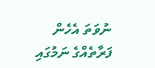ނުވަތަ އެހެން ފަރާތެއްގެ ނަމުގައި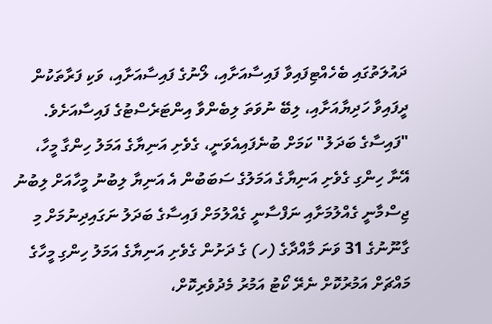ދައުލަތުގައި ބެހެއްޓިފައިވާ ފައިސާއަށާއި، ލޯނުގެ ފައިސާއަށާއި، ވަކި ފަރާތަކުން ދީފައިވާ ހަދިޔާއަށާއި، ލިބޭ ނުވަތަ ލިބެންވާ އިންޓަރެސްޓުގެ ފައިސާއަށެވެ.
"ފައިސާގެ ބަދަލު" ކަމަށް ބުނެފައިއެވަނީ، ގެވެށި އަނިޔާގެ އަމަލު ހިންގާ މީހާ، އޭނާ ހިންގި ގެވެށި އަނިޔާގެ އަމަލުގެ ސަބަބުން އެ އަނިޔާ ލިބުނު މީހާއަށް ލިބުނު ޖިސްމާނީ ގެއްލުމަށާއި ނަފްސާނީ ގެއްލުމަށް ފައިސާގެ ބަދަލު ނަގައިދިނުމަށް މި ގާނޫނުގެ 31 ވަނަ މާއްދާގެ (ހ) ގެ ދަށުން ގެވެށި އަނިޔާގެ އަމަލު ހިންގި މީހާގެ މައްޗަށް އަމުރުކޮށް ނެރޭ ކޯޓު އަމުރު މެދުވެރިކޮށް،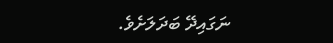ނަގައިދޭ ބަދަލަށެވެ.